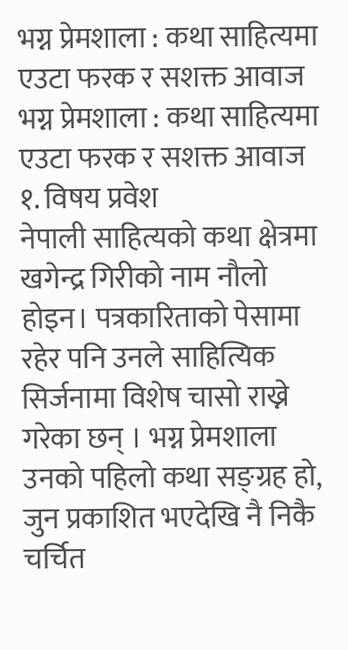भग्न प्रेमशाला : कथा साहित्यमा एउटा फरक र सशक्त आवाज
भग्न प्रेमशाला : कथा साहित्यमा एउटा फरक र सशक्त आवाज
१. विषय प्रवेश
नेपाली साहित्यको कथा क्षेत्रमा खगेन्द्र गिरीको नाम नौलो होइन। पत्रकारिताको पेसामा रहेर पनि उनले साहित्यिक सिर्जनामा विशेष चासो राख्ने गरेका छन् । भग्न प्रेमशाला उनको पहिलो कथा सङ्ग्रह हो, जुन प्रकाशित भएदेखि नै निकै चर्चित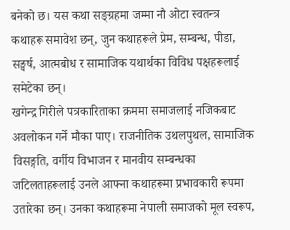बनेको छ। यस कथा सङ्ग्रहमा जम्मा नौ ओटा स्वतन्त्र कथाहरू समावेश छन्, जुन कथाहरूले प्रेम, सम्बन्ध, पीडा, सङ्घर्ष, आत्मबोध र सामाजिक यथार्थका विविध पक्षहरूलाई समेटेका छन्।
खगेन्द्र गिरीले पत्रकारिताका क्रममा समाजलाई नजिकबाट अवलोकन गर्ने मौका पाए। राजनीतिक उथलपुथल, सामाजिक विसङ्गति, वर्गीय विभाजन र मानवीय सम्बन्धका जटिलताहरूलाई उनले आफ्ना कथाहरूमा प्रभावकारी रूपमा उतारेका छन्। उनका कथाहरूमा नेपाली समाजको मूल स्वरूप,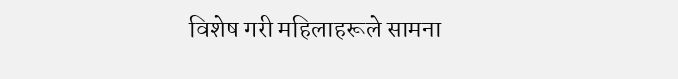विशेष गरी महिलाहरूले सामना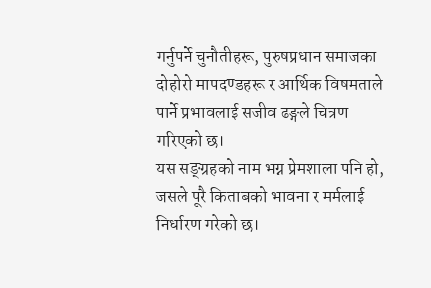गर्नुपर्ने चुनौतीहरू, पुरुषप्रधान समाजका दोहोरो मापदण्डहरू र आर्थिक विषमताले पार्ने प्रभावलाई सजीव ढङ्गले चित्रण गरिएको छ।
यस सङ्ग्रहको नाम भग्न प्रेमशाला पनि हो, जसले पूरै किताबको भावना र मर्मलाई निर्धारण गरेको छ।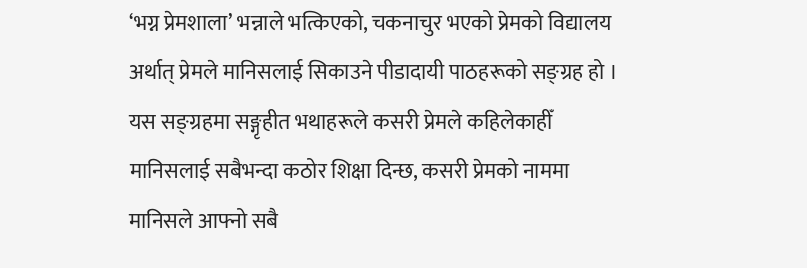‘भग्न प्रेमशाला’ भन्नाले भत्किएको, चकनाचुर भएको प्रेमको विद्यालय अर्थात् प्रेमले मानिसलाई सिकाउने पीडादायी पाठहरूको सङ्ग्रह हो । यस सङ्ग्रहमा सङ्गृहीत भथाहरूले कसरी प्रेमले कहिलेकाहीँ मानिसलाई सबैभन्दा कठोर शिक्षा दिन्छ, कसरी प्रेमको नाममा मानिसले आफ्नो सबै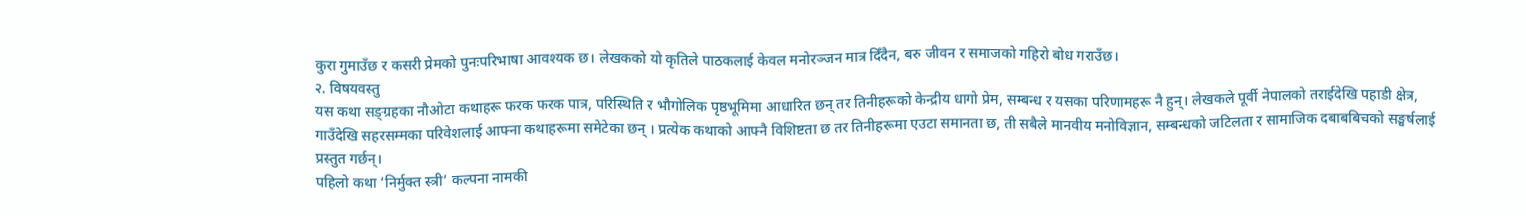कुरा गुमाउँछ र कसरी प्रेमको पुनःपरिभाषा आवश्यक छ। लेखकको यो कृतिले पाठकलाई केवल मनोरञ्जन मात्र दिँदैन, बरु जीवन र समाजको गहिरो बोध गराउँछ।
२. विषयवस्तु
यस कथा सङ्ग्रहका नौओटा कथाहरू फरक फरक पात्र, परिस्थिति र भौगोलिक पृष्ठभूमिमा आधारित छन् तर तिनीहरूको केन्द्रीय धागो प्रेम, सम्बन्ध र यसका परिणामहरू नै हुन्। लेखकले पूर्वी नेपालको तराईदेखि पहाडी क्षेत्र, गाउँदेखि सहरसम्मका परिवेशलाई आफ्ना कथाहरूमा समेटेका छन् । प्रत्येक कथाको आफ्नै विशिष्टता छ तर तिनीहरूमा एउटा समानता छ, ती सबैले मानवीय मनोविज्ञान, सम्बन्धको जटिलता र सामाजिक दबाबबिचको सङ्घर्षलाई प्रस्तुत गर्छन्।
पहिलो कथा ‘निर्मुक्त स्त्री’ कल्पना नामकी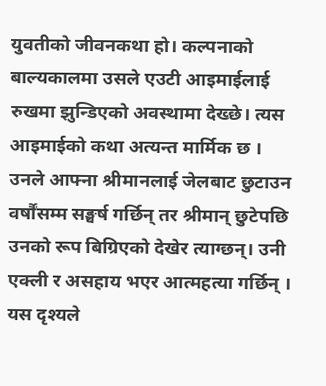युवतीको जीवनकथा हो। कल्पनाको बाल्यकालमा उसले एउटी आइमाईलाई रुखमा झुन्डिएको अवस्थामा देख्छे। त्यस आइमाईको कथा अत्यन्त मार्मिक छ । उनले आफ्ना श्रीमानलाई जेलबाट छुटाउन वर्षौंसम्म सङ्घर्ष गर्छिन् तर श्रीमान् छुटेपछि उनको रूप बिग्रिएको देखेर त्याग्छन्। उनी एक्ली र असहाय भएर आत्महत्या गर्छिन् । यस दृश्यले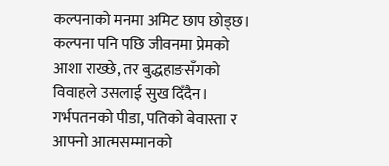कल्पनाको मनमा अमिट छाप छोड्छ। कल्पना पनि पछि जीवनमा प्रेमको आशा राख्छे, तर बुद्धहाङसँगको विवाहले उसलाई सुख दिँदैन। गर्भपतनको पीडा, पतिको बेवास्ता र आफ्नो आत्मसम्मानको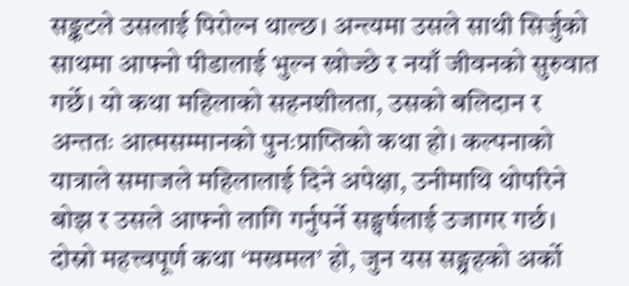सङ्कटले उसलाई पिरोल्न थाल्छ। अन्त्यमा उसले साथी सिर्जुको साथमा आफ्नो पीडालाई भुल्न खोज्छे र नयाँ जीवनको सुरुवात गर्छे। यो कथा महिलाको सहनशीलता, उसको बलिदान र अन्ततः आत्मसम्मानको पुनःप्राप्तिको कथा हो। कल्पनाको यात्राले समाजले महिलालाई दिने अपेक्षा, उनीमाथि थोपरिने बोझ र उसले आफ्नो लागि गर्नुपर्ने सङ्घर्षलाई उजागर गर्छ।
दोस्रो महत्त्वपूर्ण कथा ‘मखमल’ हो, जुन यस सङ्ग्रहको अर्को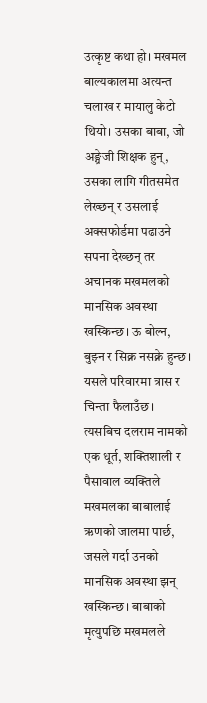उत्कृष्ट कथा हो। मखमल बाल्यकालमा अत्यन्त चलाख र मायालु केटो थियो। उसका बाबा, जो अङ्ग्रेजी शिक्षक हुन्, उसका लागि गीतसमेत लेख्छन् र उसलाई अक्सफोर्डमा पढाउने सपना देख्छन् तर अचानक मखमलको मानसिक अवस्था खस्किन्छ। ऊ बोल्न, बुझ्न र सिक्न नसक्ने हुन्छ। यसले परिवारमा त्रास र चिन्ता फैलाउँछ। त्यसबिच दलराम नामको एक धूर्त, शक्तिशाली र पैसावाल व्यक्तिले मखमलका बाबालाई ऋणको जालमा पार्छ, जसले गर्दा उनको मानसिक अवस्था झन् खस्किन्छ। बाबाको मृत्युपछि मखमलले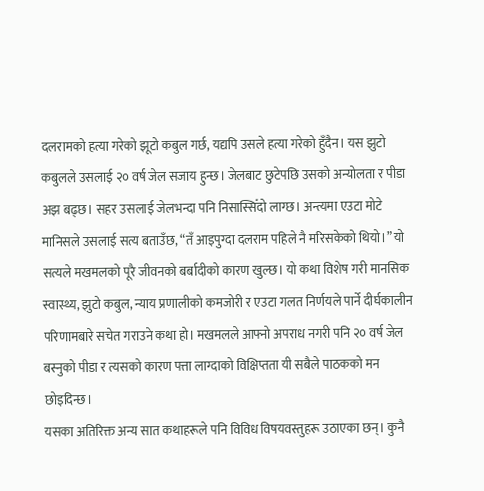दलरामको हत्या गरेको झूटो कबुल गर्छ, यद्यपि उसले हत्या गरेको हुँदैन। यस झुटो कबुलले उसलाई २० वर्ष जेल सजाय हुन्छ। जेलबाट छुटेपछि उसको अन्योलता र पीडा अझ बढ्छ। सहर उसलाई जेलभन्दा पनि निसास्सिँदो लाग्छ। अन्त्यमा एउटा मोटे मानिसले उसलाई सत्य बताउँछ, “तँ आइपुग्दा दलराम पहिले नै मरिसकेको थियो।” यो सत्यले मखमलको पूरै जीवनको बर्बादीको कारण खुल्छ। यो कथा विशेष गरी मानसिक स्वास्थ्य, झुटो कबुल, न्याय प्रणालीको कमजोरी र एउटा गलत निर्णयले पार्ने दीर्घकालीन परिणामबारे सचेत गराउने कथा हो। मखमलले आफ्नो अपराध नगरी पनि २० वर्ष जेल बस्नुको पीडा र त्यसको कारण पत्ता लाग्दाको विक्षिप्तता यी सबैले पाठकको मन छोइदिन्छ।
यसका अतिरिक्त अन्य सात कथाहरूले पनि विविध विषयवस्तुहरू उठाएका छन्। कुनै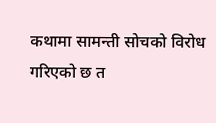कथामा सामन्ती सोचको विरोध गरिएको छ त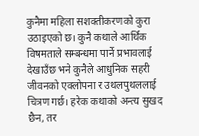कुनैमा महिला सशक्तीकरणको कुरा उठाइएको छ। कुनै कथाले आर्थिक विषमताले सम्बन्धमा पार्ने प्रभावलाई देखाउँछ भने कुनैले आधुनिक सहरी जीवनको एक्लोपना र उथलपुथललाई चित्रण गर्छ। हरेक कथाको अन्त्य सुखद छैन, तर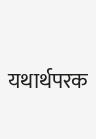यथार्थपरक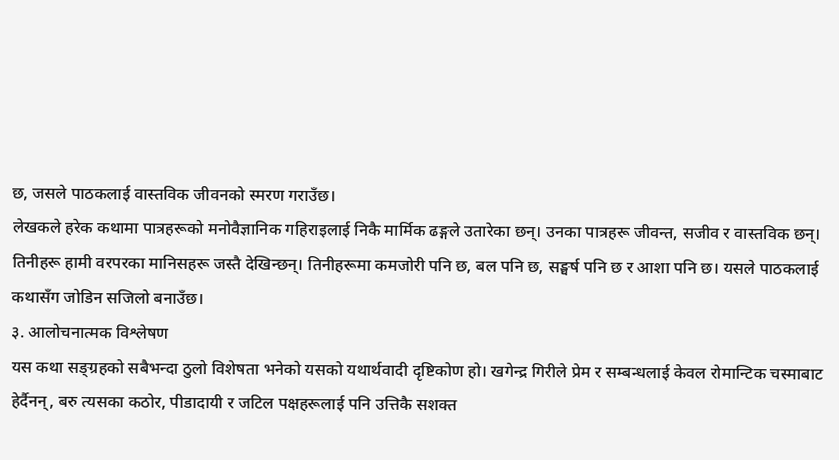छ, जसले पाठकलाई वास्तविक जीवनको स्मरण गराउँछ।
लेखकले हरेक कथामा पात्रहरूको मनोवैज्ञानिक गहिराइलाई निकै मार्मिक ढङ्गले उतारेका छन्। उनका पात्रहरू जीवन्त, सजीव र वास्तविक छन्। तिनीहरू हामी वरपरका मानिसहरू जस्तै देखिन्छन्। तिनीहरूमा कमजोरी पनि छ, बल पनि छ, सङ्घर्ष पनि छ र आशा पनि छ। यसले पाठकलाई कथासँग जोडिन सजिलो बनाउँछ।
३. आलोचनात्मक विश्लेषण
यस कथा सङ्ग्रहको सबैभन्दा ठुलो विशेषता भनेको यसको यथार्थवादी दृष्टिकोण हो। खगेन्द्र गिरीले प्रेम र सम्बन्धलाई केवल रोमान्टिक चस्माबाट हेर्दैनन्, बरु त्यसका कठोर, पीडादायी र जटिल पक्षहरूलाई पनि उत्तिकै सशक्त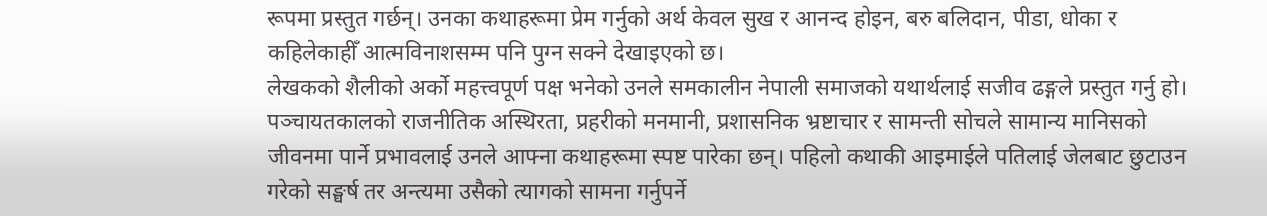रूपमा प्रस्तुत गर्छन्। उनका कथाहरूमा प्रेम गर्नुको अर्थ केवल सुख र आनन्द होइन, बरु बलिदान, पीडा, धोका र कहिलेकाहीँ आत्मविनाशसम्म पनि पुग्न सक्ने देखाइएको छ।
लेखकको शैलीको अर्को महत्त्वपूर्ण पक्ष भनेको उनले समकालीन नेपाली समाजको यथार्थलाई सजीव ढङ्गले प्रस्तुत गर्नु हो। पञ्चायतकालको राजनीतिक अस्थिरता, प्रहरीको मनमानी, प्रशासनिक भ्रष्टाचार र सामन्ती सोचले सामान्य मानिसको जीवनमा पार्ने प्रभावलाई उनले आफ्ना कथाहरूमा स्पष्ट पारेका छन्। पहिलो कथाकी आइमाईले पतिलाई जेलबाट छुटाउन गरेको सङ्घर्ष तर अन्त्यमा उसैको त्यागको सामना गर्नुपर्ने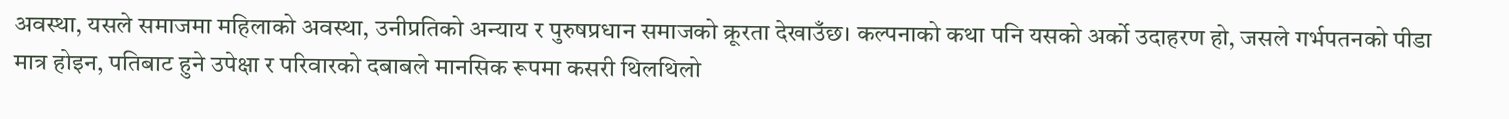अवस्था, यसले समाजमा महिलाको अवस्था, उनीप्रतिको अन्याय र पुरुषप्रधान समाजको क्रूरता देखाउँछ। कल्पनाको कथा पनि यसको अर्को उदाहरण हो, जसले गर्भपतनको पीडा मात्र होइन, पतिबाट हुने उपेक्षा र परिवारको दबाबले मानसिक रूपमा कसरी थिलथिलो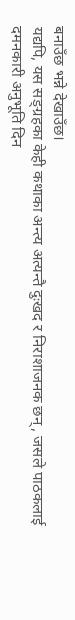बनाउँछ भन्ने देखाउँछ।
यद्यपि, यस सङ्ग्रहका केही कथाका अन्त्य अत्यन्तै दुःखद र निराशाजनक छन्, जसले पाठकलाई दमनकारी अनुभूति दिन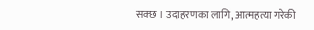सक्छ । उदाहरणका लागि, आत्महत्या गरेकी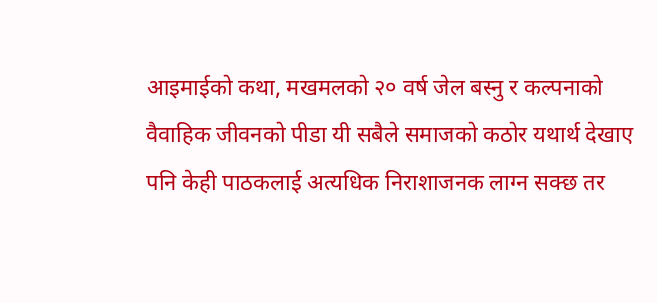आइमाईको कथा, मखमलको २० वर्ष जेल बस्नु र कल्पनाको वैवाहिक जीवनको पीडा यी सबैले समाजको कठोर यथार्थ देखाए पनि केही पाठकलाई अत्यधिक निराशाजनक लाग्न सक्छ तर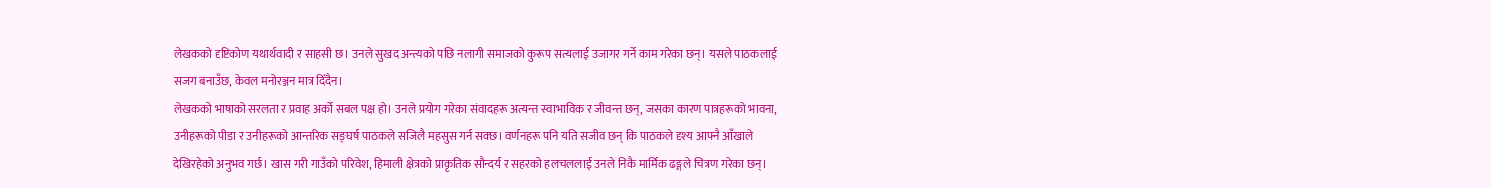लेखकको दृष्टिकोण यथार्थवादी र साहसी छ। उनले सुखद अन्त्यको पछि नलागी समाजको कुरूप सत्यलाई उजागर गर्ने काम गरेका छन्। यसले पाठकलाई सजग बनाउँछ, केवल मनोरञ्जन मात्र दिँदैन।
लेखकको भाषाको सरलता र प्रवाह अर्को सबल पक्ष हो। उनले प्रयोग गरेका संवादहरू अत्यन्त स्वाभाविक र जीवन्त छन्, जसका कारण पात्रहरूको भावना, उनीहरूको पीडा र उनीहरूको आन्तरिक सङ्घर्ष पाठकले सजिलै महसुस गर्न सक्छ। वर्णनहरू पनि यति सजीव छन् कि पाठकले दृश्य आफ्नै आँखाले देखिरहेको अनुभव गर्छ। खास गरी गाउँको परिवेश, हिमाली क्षेत्रको प्राकृतिक सौन्दर्य र सहरको हलचललाई उनले निकै मार्मिक ढङ्गले चित्रण गरेका छन्।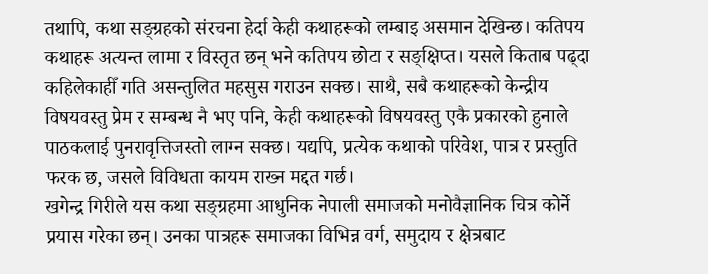तथापि, कथा सङ्ग्रहको संरचना हेर्दा केही कथाहरूको लम्बाइ असमान देखिन्छ। कतिपय कथाहरू अत्यन्त लामा र विस्तृत छन् भने कतिपय छोटा र सङ्क्षिप्त। यसले किताब पढ्दा कहिलेकाहीँ गति असन्तुलित महसुस गराउन सक्छ। साथै, सबै कथाहरूको केन्द्रीय विषयवस्तु प्रेम र सम्बन्ध नै भए पनि, केही कथाहरूको विषयवस्तु एकै प्रकारको हुनाले पाठकलाई पुनरावृत्तिजस्तो लाग्न सक्छ। यद्यपि, प्रत्येक कथाको परिवेश, पात्र र प्रस्तुति फरक छ, जसले विविधता कायम राख्न मद्दत गर्छ।
खगेन्द्र गिरीले यस कथा सङ्ग्रहमा आधुनिक नेपाली समाजको मनोवैज्ञानिक चित्र कोर्ने प्रयास गरेका छन्। उनका पात्रहरू समाजका विभिन्न वर्ग, समुदाय र क्षेत्रबाट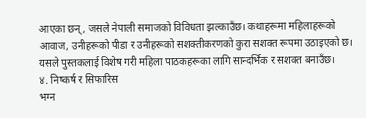आएका छन्, जसले नेपाली समाजको विविधता झल्काउँछ। कथाहरूमा महिलाहरूको आवाज, उनीहरूको पीडा र उनीहरूको सशक्तीकरणको कुरा सशक्त रूपमा उठाइएको छ। यसले पुस्तकलाई विशेष गरी महिला पाठकहरूका लागि सान्दर्भिक र सशक्त बनाउँछ।
४. निष्कर्ष र सिफारिस
भग्न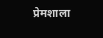प्रेमशाला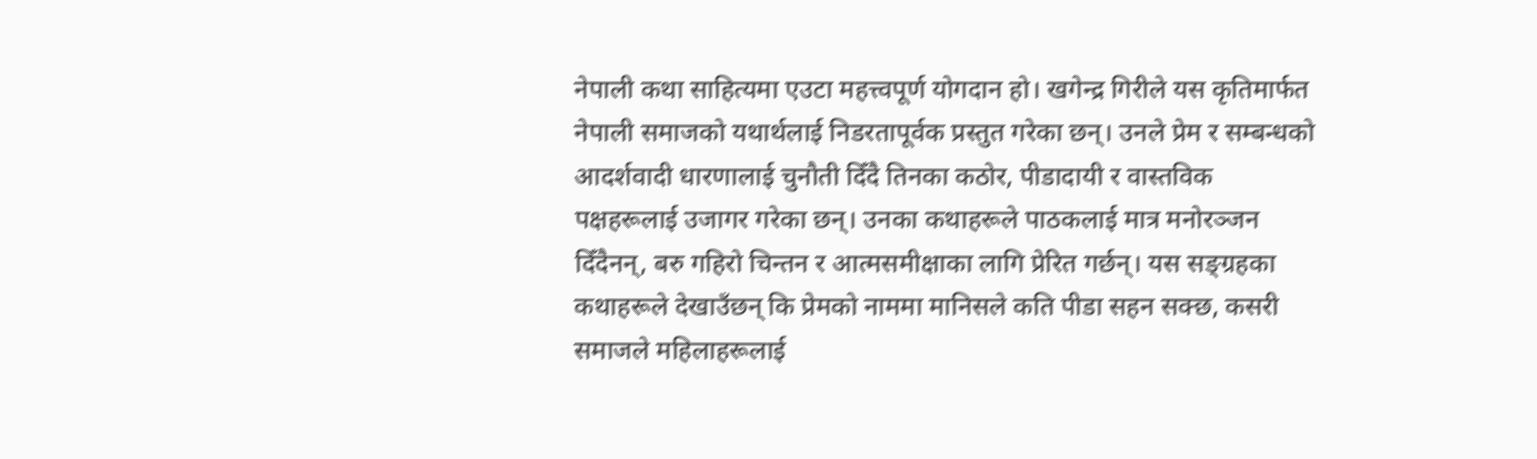नेपाली कथा साहित्यमा एउटा महत्त्वपूर्ण योगदान हो। खगेन्द्र गिरीले यस कृतिमार्फत नेपाली समाजको यथार्थलाई निडरतापूर्वक प्रस्तुत गरेका छन्। उनले प्रेम र सम्बन्धको आदर्शवादी धारणालाई चुनौती दिँदै तिनका कठोर, पीडादायी र वास्तविक पक्षहरूलाई उजागर गरेका छन्। उनका कथाहरूले पाठकलाई मात्र मनोरञ्जन दिँदैनन्, बरु गहिरो चिन्तन र आत्मसमीक्षाका लागि प्रेरित गर्छन्। यस सङ्ग्रहका कथाहरूले देखाउँछन् कि प्रेमको नाममा मानिसले कति पीडा सहन सक्छ, कसरी समाजले महिलाहरूलाई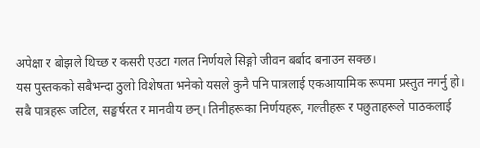अपेक्षा र बोझले थिच्छ र कसरी एउटा गलत निर्णयले सिङ्गो जीवन बर्बाद बनाउन सक्छ।
यस पुस्तकको सबैभन्दा ठुलो विशेषता भनेको यसले कुनै पनि पात्रलाई एकआयामिक रूपमा प्रस्तुत नगर्नु हो। सबै पात्रहरू जटिल, सङ्घर्षरत र मानवीय छन्। तिनीहरूका निर्णयहरू, गल्तीहरू र पछुताहरूले पाठकलाई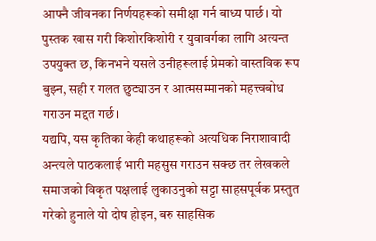आफ्नै जीवनका निर्णयहरूको समीक्षा गर्न बाध्य पार्छ। यो पुस्तक खास गरी किशोरकिशोरी र युवावर्गका लागि अत्यन्त उपयुक्त छ, किनभने यसले उनीहरूलाई प्रेमको वास्तविक रूप बुझ्न, सही र गलत छुट्याउन र आत्मसम्मानको महत्त्वबोध गराउन मद्दत गर्छ।
यद्यपि, यस कृतिका केही कथाहरूको अत्यधिक निराशावादी अन्त्यले पाठकलाई भारी महसुस गराउन सक्छ तर लेखकले समाजको विकृत पक्षलाई लुकाउनुको सट्टा साहसपूर्वक प्रस्तुत गरेको हुनाले यो दोष होइन, बरु साहसिक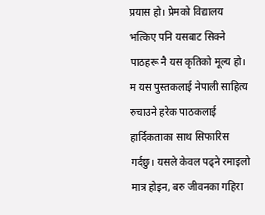प्रयास हो। प्रेमको विद्यालय भत्किए पनि यसबाट सिक्ने पाठहरू नै यस कृतिको मूल्य हो।
म यस पुस्तकलाई नेपाली साहित्य रुचाउने हरेक पाठकलाई हार्दिकताका साथ सिफारिस गर्दछु। यसले केवल पढ्ने रमाइलो मात्र होइन, बरु जीवनका गहिरा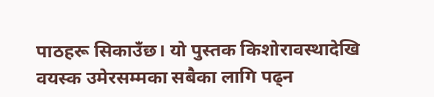पाठहरू सिकाउँछ। यो पुस्तक किशोरावस्थादेखि वयस्क उमेरसम्मका सबैका लागि पढ्न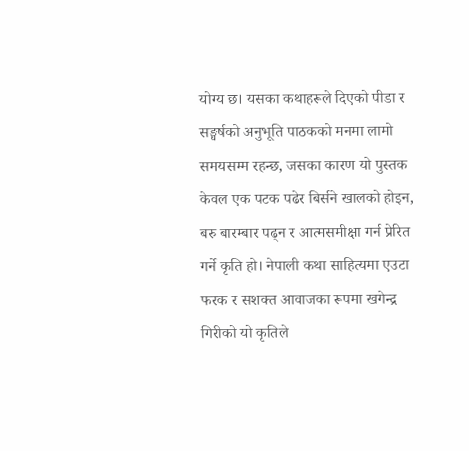योग्य छ। यसका कथाहरूले दिएको पीडा र सङ्घर्षको अनुभूति पाठकको मनमा लामो समयसम्म रहन्छ, जसका कारण यो पुस्तक केवल एक पटक पढेर बिर्सने खालको होइन, बरु बारम्बार पढ्न र आत्मसमीक्षा गर्न प्रेरित गर्ने कृति हो। नेपाली कथा साहित्यमा एउटा फरक र सशक्त आवाजका रूपमा खगेन्द्र गिरीको यो कृतिले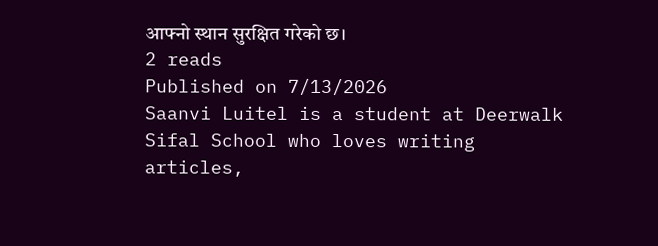आफ्नो स्थान सुरक्षित गरेको छ।
2 reads
Published on 7/13/2026
Saanvi Luitel is a student at Deerwalk Sifal School who loves writing articles,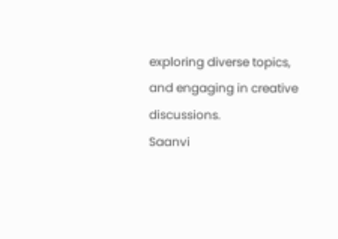exploring diverse topics, and engaging in creative discussions.
Saanvi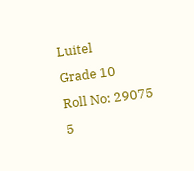Luitel
Grade 10
Roll No: 29075
5